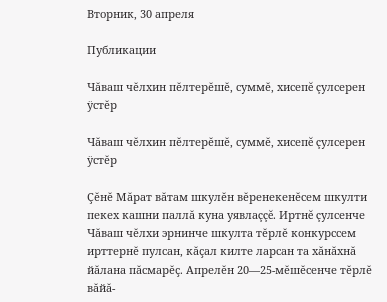Вторник, 30 апреля

Публикации

Чăваш чĕлхин пĕлтерĕшĕ, суммĕ, хисепĕ çулсерен ÿстĕр

Чăваш чĕлхин пĕлтерĕшĕ, суммĕ, хисепĕ çулсерен ÿстĕр

Çĕнĕ Мăрат вăтам шкулĕн вĕренекенĕсем шкулти пекех кашни паллă куна уявлаççĕ. Иртнĕ çулсенче Чăваш чĕлхи эрнинче шкулта тĕрлĕ конкурссем ирттернĕ пулсан, кăçал килте ларсан та хăнăхнă йăлана пăсмарĕç. Апрелĕн 20—25-мĕшĕсенче тĕрлĕ вăйă-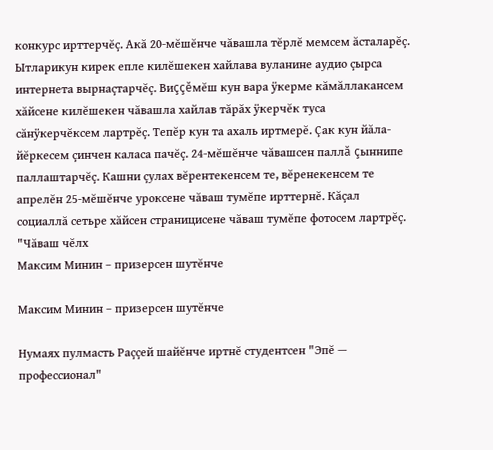конкурс ирттерчĕç. Акă 20-мĕшĕнче чăвашла тĕрлĕ мемсем ăсталарĕç. Ытларикун кирек епле килĕшекен хайлава вуланине аудио çырса интернета вырнаçтарчĕç. Виççĕмĕш кун вара ÿкерме кăмăллакансем хăйсене килĕшекен чăвашла хайлав тăрăх ÿкерчĕк туса сăнÿкерчĕксем лартрĕç. Тепĕр кун та ахаль иртмерĕ. Çак кун йăла-йĕркесем çинчен каласа пачĕç. 24-мĕшĕнче чăвашсен паллă çыннипе паллаштарчĕç. Кашни çулах вĕрентекенсем те, вĕренекенсем те апрелĕн 25-мĕшĕнче уроксене чăваш тумĕпе ирттернĕ. Кăçал социаллă сетьре хăйсен страницисене чăваш тумĕпе фотосем лартрĕç. "Чăваш чĕлх
Максим Минин – призерсен шутĕнче

Максим Минин – призерсен шутĕнче

Нумаях пулмасть Раççей шайĕнче иртнĕ студентсен "Эпĕ — профессионал"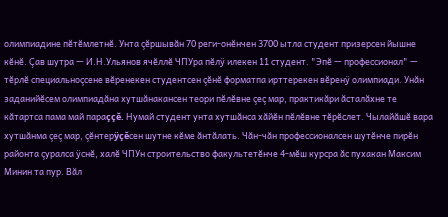олимпиадине пĕтĕмлетнĕ. Унта çĕршывăн 70 реги-онĕнчен 3700 ытла студент призерсен йышне кĕнĕ. Çав шутра — И.Н.Ульянов ячĕллĕ ЧПУра пĕлÿ илекен 11 студент. "Эпĕ — профессионал" — тĕрлĕ специальноçсене вĕренекен студентсен çĕнĕ форматпа ирттерекен вĕренÿ олимпиади. Унăн заданийĕсем олимпиадăна хутшăнакансен теори пĕлĕвне çеç мар, практикăри ăсталăхне те кăтартса пама май параççĕ. Нумай студент унта хутшăнса хăйĕн пĕлĕвне тĕрĕслет. Чылайăшĕ вара хутшăнма çеç мар, çĕнтерÿçĕсен шутне кĕме ăнтăлать. Чăн-чăн профессионалсен шутĕнче пирĕн районта çуралса ÿснĕ, халĕ ЧПУн строительство факультетĕнче 4-мĕш курсра ăс пухакан Максим Минин та пур. Вăл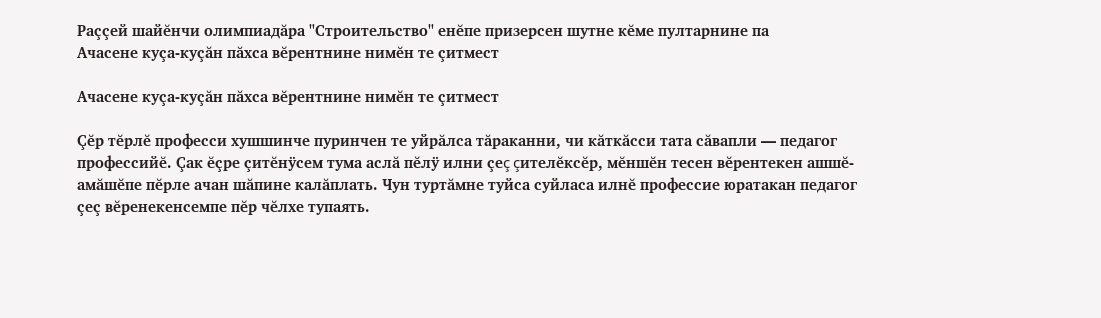Раççей шайĕнчи олимпиадăра "Строительство" енĕпе призерсен шутне кĕме пултарнине па
Ачасене куçа-куçăн пăхса вĕрентнине нимĕн те çитмест

Ачасене куçа-куçăн пăхса вĕрентнине нимĕн те çитмест

Çĕр тĕрлĕ професси хушшинче пуринчен те уйрăлса тăраканни, чи кăткăсси тата сăвапли — педагог профессийĕ. Çак ĕçре çитĕнÿсем тума аслă пĕлÿ илни çеç çителĕксĕр, мĕншĕн тесен вĕрентекен ашшĕ-амăшĕпе пĕрле ачан шăпине калăплать. Чун туртăмне туйса суйласа илнĕ профессие юратакан педагог çеç вĕренекенсемпе пĕр чĕлхе тупаять.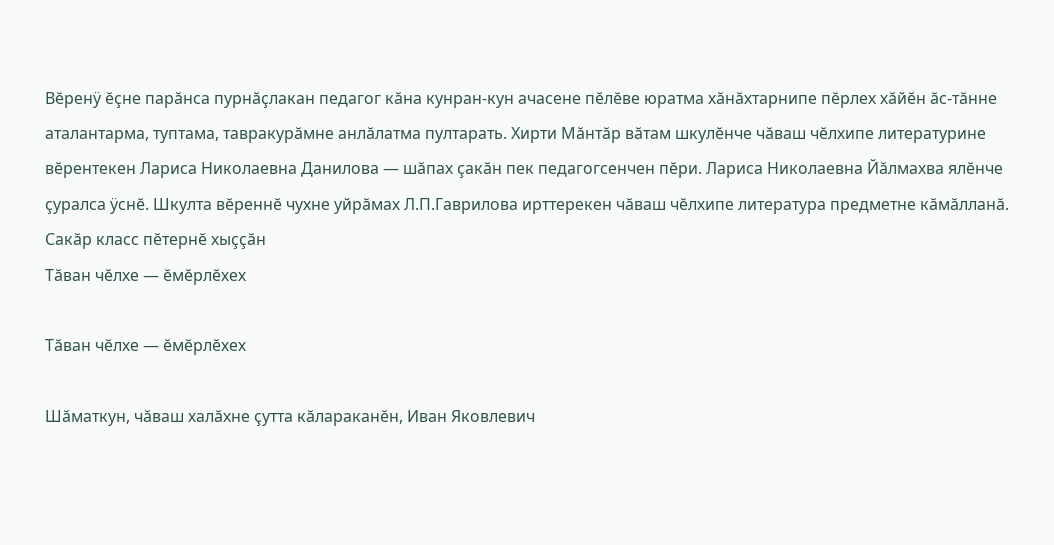Вĕренÿ ĕçне парăнса пурнăçлакан педагог кăна кунран-кун ачасене пĕлĕве юратма хăнăхтарнипе пĕрлех хăйĕн ăс-тăнне аталантарма, туптама, тавракурăмне анлăлатма пултарать. Хирти Мăнтăр вăтам шкулĕнче чăваш чĕлхипе литературине вĕрентекен Лариса Николаевна Данилова — шăпах çакăн пек педагогсенчен пĕри. Лариса Николаевна Йăлмахва ялĕнче çуралса ÿснĕ. Шкулта вĕреннĕ чухне уйрăмах Л.П.Гаврилова ирттерекен чăваш чĕлхипе литература предметне кăмăлланă. Сакăр класс пĕтернĕ хыççăн
Тăван чĕлхе — ĕмĕрлĕхех

Тăван чĕлхе — ĕмĕрлĕхех

Шăматкун, чăваш халăхне çутта кăлараканĕн, Иван Яковлевич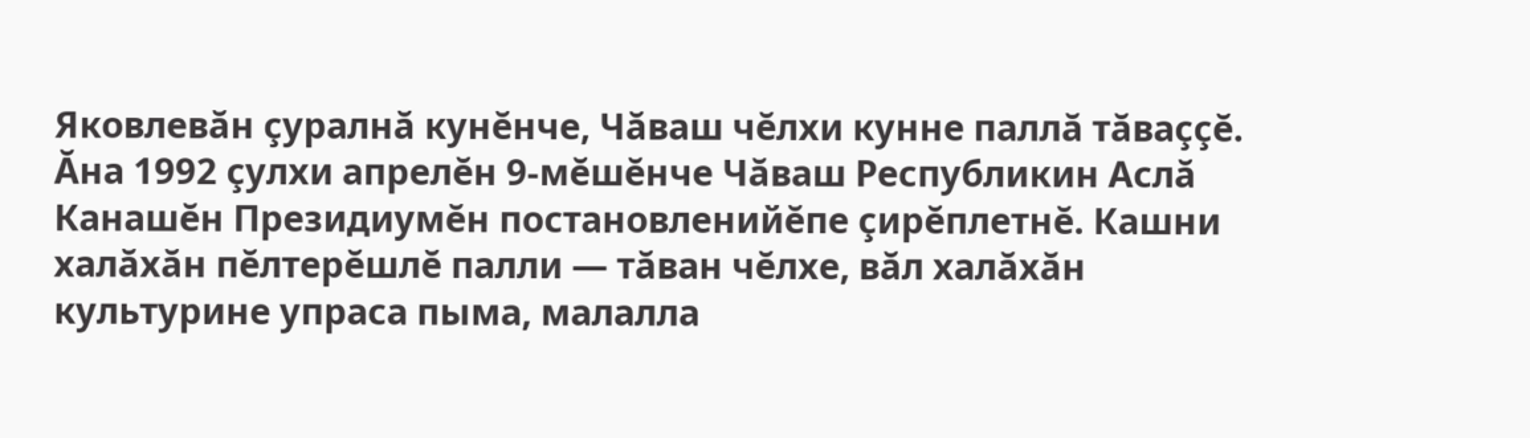Яковлевăн çуралнă кунĕнче, Чăваш чĕлхи кунне паллă тăваççĕ. Ăна 1992 çулхи апрелĕн 9-мĕшĕнче Чăваш Республикин Аслă Канашĕн Президиумĕн постановленийĕпе çирĕплетнĕ. Кашни халăхăн пĕлтерĕшлĕ палли — тăван чĕлхе, вăл халăхăн культурине упраса пыма, малалла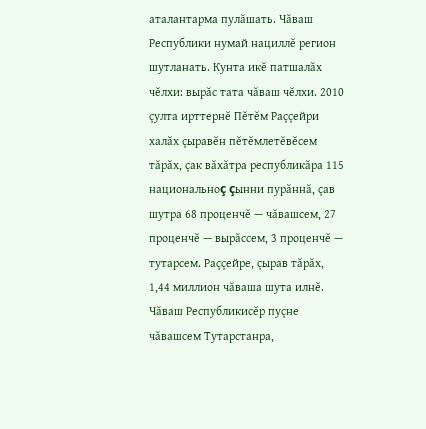аталантарма пулăшать. Чăваш Республики нумай нациллĕ регион шутланать. Кунта икĕ патшалăх чĕлхи: вырăс тата чăваш чĕлхи. 2010 çулта ирттернĕ Пĕтĕм Раççейри халăх çыравĕн пĕтĕмлетĕвĕсем тăрăх, çак вăхăтра республикăра 115 национальноç çынни пурăннă, çав шутра 68 проценчĕ — чăвашсем, 27 проценчĕ — вырăссем, 3 проценчĕ — тутарсем. Раççейре, çырав тăрăх, 1,44 миллион чăваша шута илнĕ. Чăваш Республикисĕр пуçне чăвашсем Тутарстанра,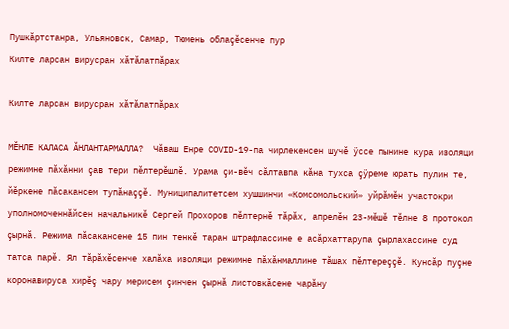Пушкăртстанра, Ульяновск, Самар, Тюмень облаçĕсенче пур
Килте ларсан вирусран хăтăлатпăрах

Килте ларсан вирусран хăтăлатпăрах

МĔНЛЕ КАЛАСА ĂНЛАНТАРМАЛЛА?  Чăваш Енре COVID-19-па чирлекенсен шучĕ ÿссе пынине кура изоляци режимне пăхăнни çав тери пĕлтерĕшлĕ. Урама çи-вĕч сăлтавпа кăна тухса çÿреме юрать пулин те, йĕркене пăсакансем тупăнаççĕ. Муниципалитетсем хушшинчи «Комсомольский» уйрăмĕн участокри уполномоченнăйсен начальникĕ Сергей Прохоров пĕлтернĕ тăрăх, апрелĕн 23-мĕшĕ тĕлне 8 протокол çырнă. Режима пăсакансене 15 пин тенкĕ таран штрафлассине е асăрхаттарупа çырлахассине суд татса парĕ. Ял тăрăхĕсенче халăха изоляци режимне пăхăнмаллине тăшах пĕлтереççĕ. Кунсăр пуçне коронавируса хирĕç чару мерисем çинчен çырнă листовкăсене чарăну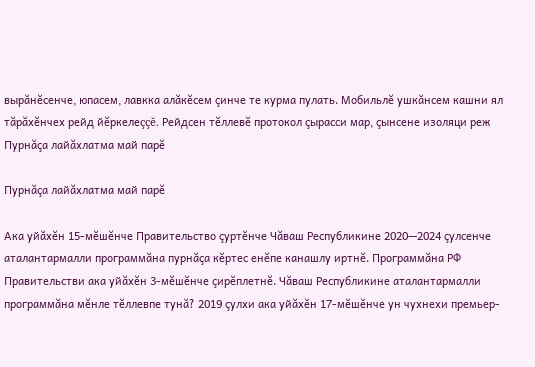вырăнĕсенче, юпасем, лавкка алăкĕсем çинче те курма пулать. Мобильлĕ ушкăнсем кашни ял тăрăхĕнчех рейд йĕркелеççĕ. Рейдсен тĕллевĕ протокол çырасси мар, çынсене изоляци реж
Пурнăçа лайăхлатма май парĕ

Пурнăçа лайăхлатма май парĕ

Ака уйăхĕн 15-мĕшĕнче Правительство çуртĕнче Чăваш Республикине 2020—2024 çулсенче аталантармалли программăна пурнăçа кĕртес енĕпе канашлу иртнĕ. Программăна РФ Правительстви ака уйăхĕн 3-мĕшĕнче çирĕплетнĕ. Чăваш Республикине аталантармалли программăна мĕнле тĕллевпе тунă? 2019 çулхи ака уйăхĕн 17-мĕшĕнче ун чухнехи премьер-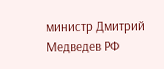министр Дмитрий Медведев РФ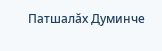Патшалăх Думинче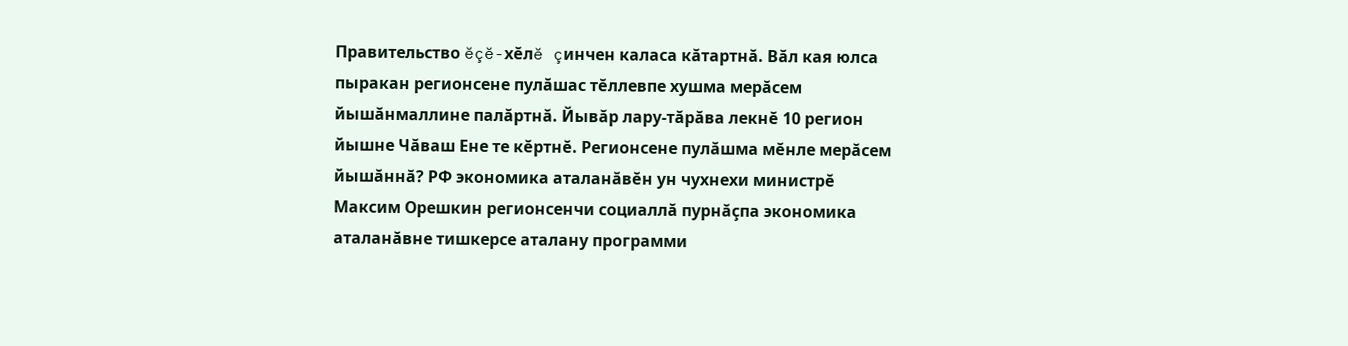Правительство ĕçĕ-хĕлĕ çинчен каласа кăтартнă. Вăл кая юлса пыракан регионсене пулăшас тĕллевпе хушма мерăсем йышăнмаллине палăртнă. Йывăр лару-тăрăва лекнĕ 10 регион йышне Чăваш Ене те кĕртнĕ. Регионсене пулăшма мĕнле мерăсем йышăннă? РФ экономика аталанăвĕн ун чухнехи министрĕ Максим Орешкин регионсенчи социаллă пурнăçпа экономика аталанăвне тишкерсе аталану программи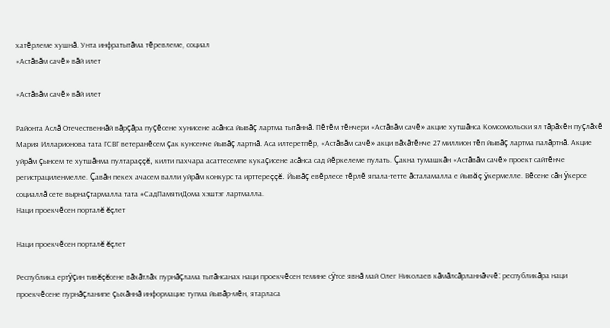хатĕрлеме хушнă. Унта инфратытăма тĕревлеме, социал
«Астăвăм сачĕ» вăй илет

«Астăвăм сачĕ» вăй илет

Районта Аслă Отечественнăй вăрçăра пуçĕсене хунисене асăнса йывăç лартма тытăннă. Пĕтĕм тĕнчери «Астăвăм сачĕ» акцие хутшăнса Комсомольски ял тăрăхĕн пуçлăхĕ Мария Илларионова тата ГСВГ ветеранĕсем çак кунсенче йывăç лартнă. Аса илтеретпĕр, «Астăвăм сачĕ» акци вăхăтĕнче 27 миллион тĕп йывăç лартма палăртнă. Акцие уйрăм çынсем те хутшăнма пултараççĕ, килти пахчара асаттесемпе кукаçисене асăнса сад йĕркелеме пулать. Çакна тумашкăн «Астăвăм сачĕ» проект сайтĕнче регистрациленмелле. Çавăн пекех ачасем валли уйрăм конкурс та ирттереççĕ. Йывăç евĕрлесе тĕрлĕ япала-тетте ăсталамалла е йывăç ÿкермелле. Вĕсене сăн ÿкерсе социаллă сете вырнаçтармалла тата #СадПамятиДома хэштэг лартмалла.
Наци проекчĕсен порталĕ ĕçлет

Наци проекчĕсен порталĕ ĕçлет

Республика ертÿçин тивĕçĕсене вăхăтлăх пурнăçлама тытăнсанах наци проекчĕсен темине сÿтсе явнă май Олег Николаев кăмăлсăрланнăччĕ: республикăра наци проекчĕсене пурнăçланипе çыхăннă информацие тупма йывăр-мĕн, ятарласа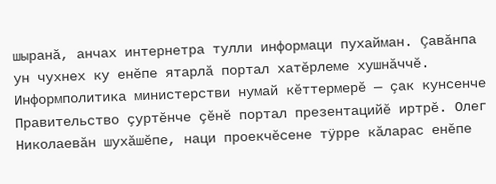шыранă, анчах интернетра тулли информаци пухайман. Çавăнпа ун чухнех ку енĕпе ятарлă портал хатĕрлеме хушнăччĕ. Информполитика министерстви нумай кĕттермерĕ — çак кунсенче Правительство çуртĕнче çĕнĕ портал презентацийĕ иртрĕ. Олег Николаевăн шухăшĕпе, наци проекчĕсене тÿрре кăларас енĕпе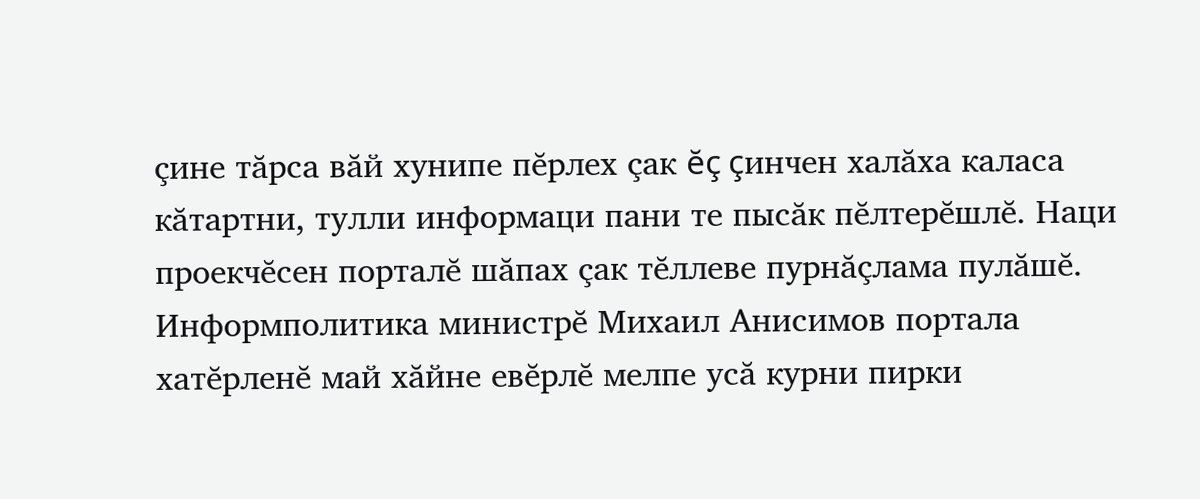çине тăрса вăй хунипе пĕрлех çак ĕç çинчен халăха каласа кăтартни, тулли информаци пани те пысăк пĕлтерĕшлĕ. Наци проекчĕсен порталĕ шăпах çак тĕллеве пурнăçлама пулăшĕ. Информполитика министрĕ Михаил Анисимов портала хатĕрленĕ май хăйне евĕрлĕ мелпе усă курни пирки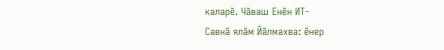каларĕ. Чăваш Енĕн ИТ-
Савнă ялăм Йăлмахва: ĕнер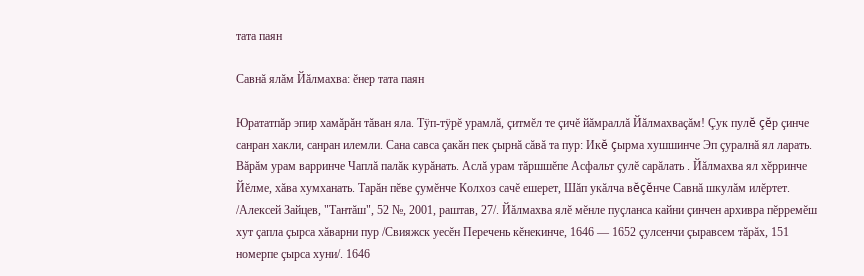тата паян

Савнă ялăм Йăлмахва: ĕнер тата паян

Юрататпăр эпир хамăрăн тăван яла. Тÿп-тÿрĕ урамлă, çитмĕл те çичĕ йăмраллă Йăлмахваçăм! Çук пулĕ çĕр çинче санран хакли, санран илемли. Сана савса çакăн пек çырнă сăвă та пур: Икĕ çырма хушшинче Эп çуралнă ял ларать. Вăрăм урам варринче Чаплă палăк курăнать. Аслă урам тăршшĕпе Асфальт çулĕ сарăлать . Йăлмахва ял хĕрринче Йĕлме, хăва хумханать. Тарăн пĕве çумĕнче Колхоз сачĕ ешерет, Шăп укăлча вĕçĕнче Савнă шкулăм илĕртет. /Алексей Зайцев, "Тантăш", 52 №, 2001, раштав, 27/. Йăлмахва ялĕ мĕнле пуçланса кайни çинчен архивра пĕрремĕш хут çапла çырса хăварни пур /Свияжск уесĕн Перечень кĕнекинче, 1646 — 1652 çулсенчи çыравсем тăрăх, 151 номерпе çырса хуни/. 1646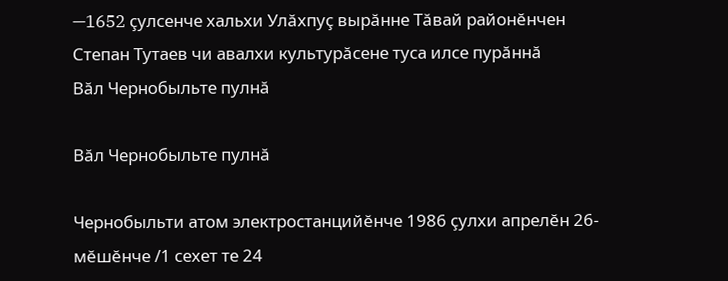—1652 çулсенче хальхи Улăхпуç вырăнне Тăвай районĕнчен Степан Тутаев чи авалхи культурăсене туса илсе пурăннă
Вăл Чернобыльте пулнă

Вăл Чернобыльте пулнă

Чернобыльти атом электростанцийĕнче 1986 çулхи апрелĕн 26-мĕшĕнче /1 сехет те 24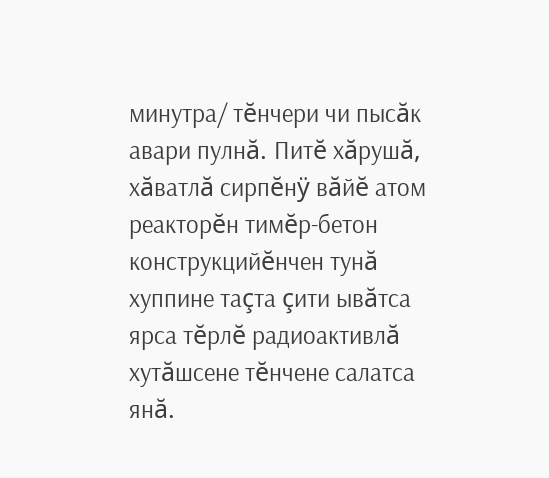минутра/ тĕнчери чи пысăк авари пулнă. Питĕ хăрушă, хăватлă сирпĕнÿ вăйĕ атом реакторĕн тимĕр-бетон конструкцийĕнчен тунă хуппине таçта çити ывăтса ярса тĕрлĕ радиоактивлă хутăшсене тĕнчене салатса янă.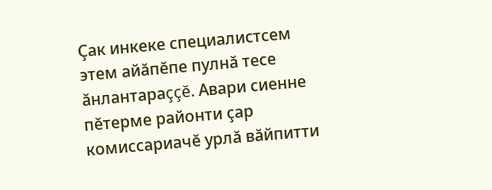Çак инкеке специалистсем этем айăпĕпе пулнă тесе ăнлантараççĕ. Авари сиенне пĕтерме районти çар комиссариачĕ урлă вăйпитти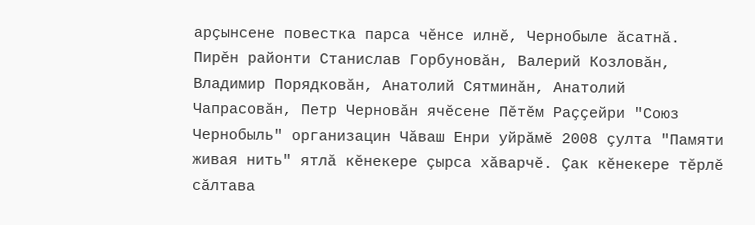арçынсене повестка парса чĕнсе илнĕ, Чернобыле ăсатнă. Пирĕн районти Станислав Горбуновăн, Валерий Козловăн, Владимир Порядковăн, Анатолий Сятминăн, Анатолий Чапрасовăн, Петр Черновăн ячĕсене Пĕтĕм Раççейри "Союз Чернобыль" организацин Чăваш Енри уйрăмĕ 2008 çулта "Памяти живая нить" ятлă кĕнекере çырса хăварчĕ. Çак кĕнекере тĕрлĕ сăлтава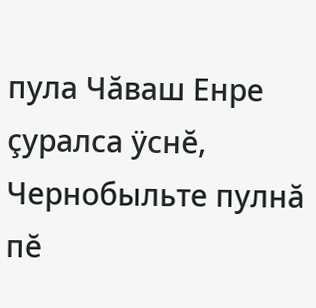пула Чăваш Енре çуралса ÿснĕ, Чернобыльте пулнă пĕ